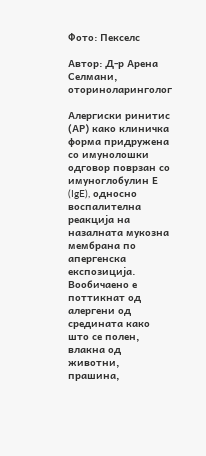Фото: Пекселс

Автор: Д-р Арена Селмани, оториноларинголог

Алергиски ринитис (АР) како клиничка форма придружена со имунолошки одговор поврзан со имуноглобулин Е (IgE), односно воспалителна реакција на назалната мукозна мембрана по апергенска експозиција. Вообичаено е поттикнат од алергени од средината како што се полен, влакна од животни, прашина,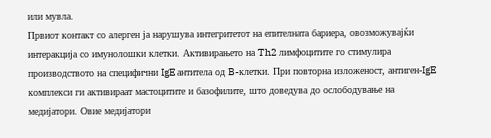или мувла.
Првиот контакт со алерген ја нарушува интегритетот на епителната бариера, овозможувајќи интеракција со имунолошки клетки. Активирањето на Th2 лимфоцитите го стимулира производството на специфични IgE антитела од B-клетки. При повторна изложеност, антиген-IgE комплекси ги активираат мастоцитите и базофилите, што доведува до ослободување на медијатори. Овие медијатори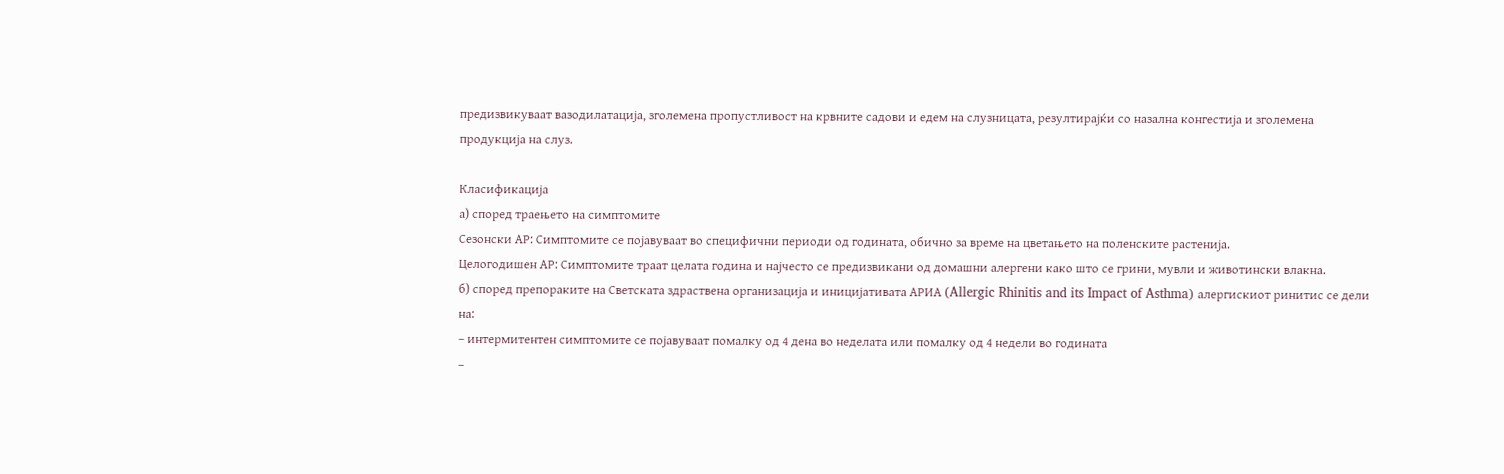предизвикуваат вазодилатација, зголемена пропустливост на крвните садови и едем на слузницата, резултирајќи со назална конгестија и зголемена продукција на слуз.

Класификација
а) според траењето на симптомите
Сезонски AР: Симптомите се појавуваат во специфични периоди од годината, обично за време на цветањето на поленските растенија.
Целогодишен AР: Симптомите траат целата година и најчесто се предизвикани од домашни алергени како што се грини, мувли и животински влакна.
б) според препораките на Светската здраствена организација и иницијативата АРИА (Allergic Rhinitis and its Impact of Asthma) алергискиот ринитис се дели на:
– интермитентен симптомите се појавуваат помалку од 4 дена во неделата или помалку од 4 недели во годината
–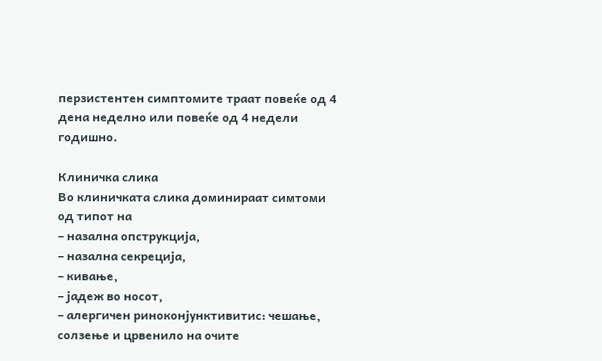перзистентен симптомите траат повеќе од 4 дена неделно или повеќе од 4 недели годишно.

Клиничка слика
Во клиничката слика доминираат симтоми од типот на
– назална опструкција,
– назална секреција,
– кивање,
– јадеж во носот,
– алергичен риноконјунктивитис: чешање, солзење и црвенило на очите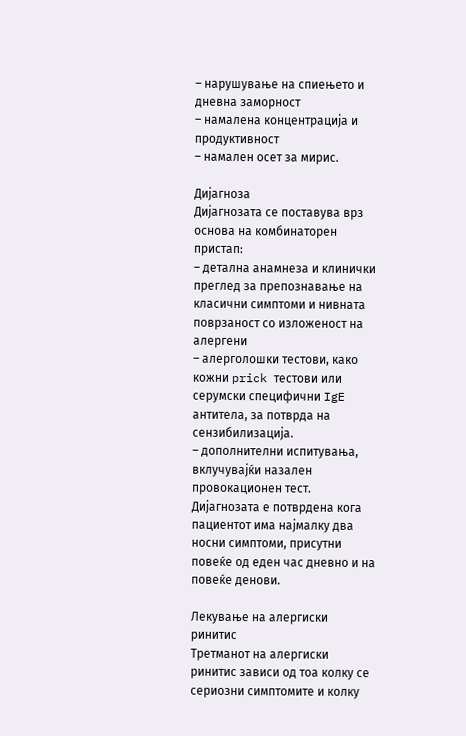– нарушување на спиењето и дневна заморност
– намалена концентрација и продуктивност
– намален осет за мирис.

Дијагноза
Дијагнозата се поставува врз основа на комбинаторен пристап:
– детална анамнеза и клинички преглед за препознавање на класични симптоми и нивната поврзаност со изложеност на алергени
– алерголошки тестови, како кожни prick тестови или серумски специфични IgE антитела, за потврда на сензибилизација.
– дополнителни испитувања, вклучувајќи назален провокационен тест.
Дијагнозата е потврдена кога пациентот има најмалку два носни симптоми, присутни повеќе од еден час дневно и на повеќе денови.

Лекување на алергиски ринитис
Третманот на алергиски ринитис зависи од тоа колку се сериозни симптомите и колку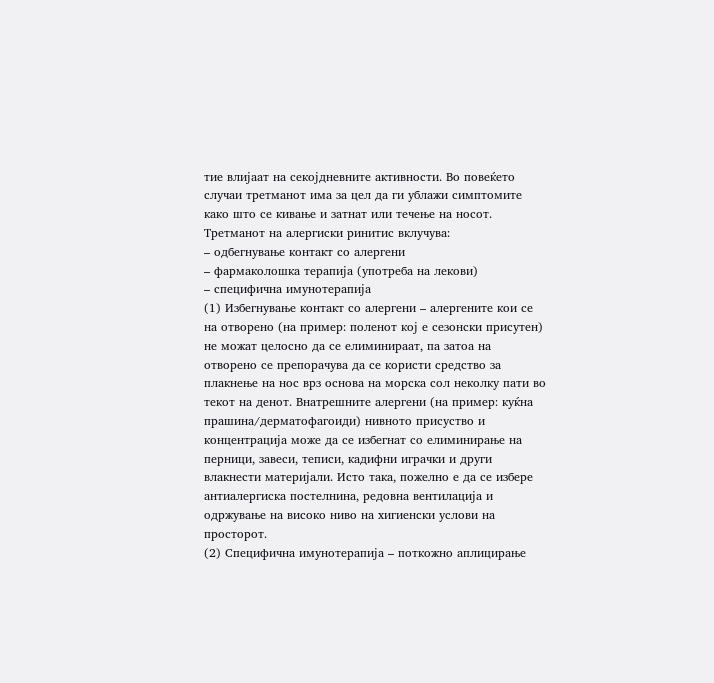тие влијаат на секојдневните активности. Во повеќето случаи третманот има за цел да ги ублажи симптомите како што се кивање и затнат или течење на носот.
Третманот на алергиски ринитис вклучува:
– одбегнување контакт со алергени
– фармаколошка терапија (употреба на лекови)
– специфична имунотерапија
(1) Избегнување контакт со алергени – алергените кои се на отворено (на пример: поленот кој е сезонски присутен) не можат целосно да се елиминираат, па затоа на отворено се препорачува да се користи средство за плакнење на нос врз основа на морска сол неколку пати во текот на денот. Внатрешните алергени (на пример: куќна прашина/дерматофагоиди) нивното присуство и
концентрација може да се избегнат со елиминирање на перници, завеси, теписи, кадифни играчки и други влакнести материјали. Исто така, пожелно е да се избере антиалергиска постелнина, редовна вентилација и одржување на високо ниво на хигиенски услови на просторот.
(2) Специфична имунотерапија – поткожно аплицирање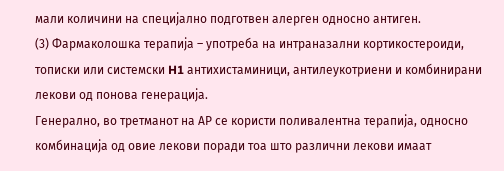мали количини на специјално подготвен алерген односно антиген.
(3) Фармаколошка терапија – употреба на интраназални кортикостероиди, тописки или системски H1 антихистаминици, антилеукотриени и комбинирани лекови од понова генерација.
Генерално, во третманот на АР се користи поливалентна терапија, односно комбинација од овие лекови поради тоа што различни лекови имаат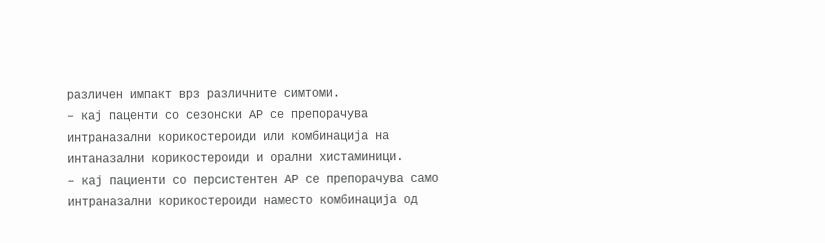различен импакт врз различните симтоми.
– кај паценти со сезонски АР се препорачува интраназални корикостероиди или комбинација на интаназални корикостероиди и орални хистаминици.
– кај пациенти со персистентен АР се препорачува само интраназални корикостероиди наместо комбинација од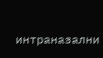интраназални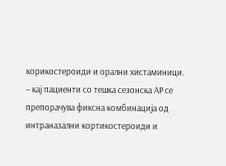корикостероиди и орални хистаминици.
– кај пациенти со тешка сезонска АР се препорачува фиксна комбинација од интраназални кортикостероиди и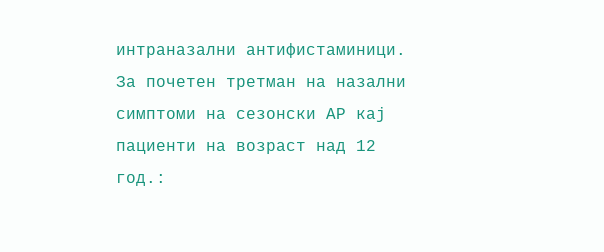интраназални антифистаминици.
За почетен третман на назални симптоми на сезонски АР кај пациенти на возраст над 12 год.: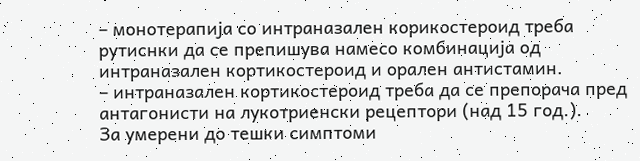– монотерапија со интраназален корикостероид треба рутиснки да се препишува намесо комбинација од интраназален кортикостероид и орален антистамин.
– интраназален кортикостероид треба да се препорача пред антагонисти на лукотриенски рецептори (над 15 год.).
За умерени до тешки симптоми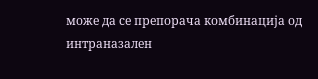може да се препорача комбинација од интраназален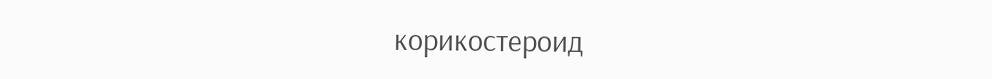корикостероид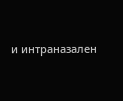и интраназален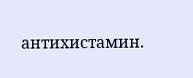антихистамин.